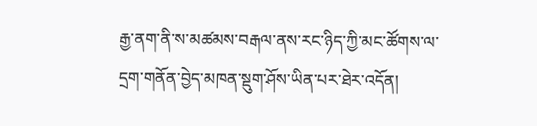རྒྱ་ནག་ནི་ས་མཚམས་བརྒལ་ནས་རང་ཉིད་ཀྱི་མང་ཚོགས་ལ་དྲག་གནོན་བྱེད་མཁན་སྡུག་ཤོས་ཡིན་པར་ཐེར་འདོན།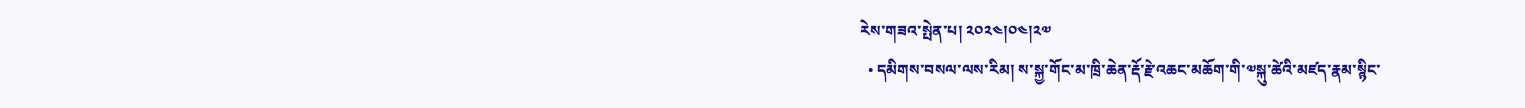རེས་གཟའ་སྤེན་པ། ༢༠༢༤།༠༤།༢༧
  • དམིགས་བསལ་ལས་རིམ། ས་སྐྱ་གོང་མ་ཁྲི་ཆེན་རྡོ་རྗེ་འཆང་མཆོག་གི་༧སྐུ་ཚེའི་མཛད་རྣམ་སྙིང་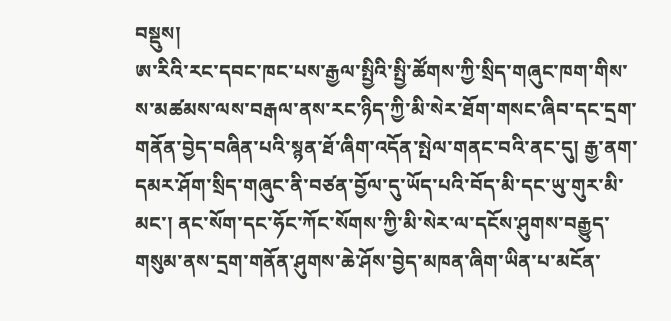བསྡུས།
ཨ་རིའི་རང་དབང་ཁང་པས་རྒྱལ་སྤྱིའི་སྤྱི་ཚོགས་ཀྱི་སྲིད་གཞུང་ཁག་གིས་ས་མཚམས་ལས་བརྒལ་ནས་རང་ཉིད་ཀྱི་མི་སེར་ཐོག་གསང་ཞིབ་དང་དྲག་གནོན་བྱེད་བཞིན་པའི་སྙན་ཐོ་ཞིག་འདོན་སྤེལ་གནང་བའི་ནང་དུ། རྒྱ་ནག་དམར་ཤོག་སྲིད་གཞུང་ནི་བཙན་བྱོལ་དུ་ཡོད་པའི་བོད་མི་དང་ཡུ་གུར་མི་མང་། ནང་སོག་དང་ཧོང་ཀོང་སོགས་ཀྱི་མི་སེར་ལ་དངོས་ཤུགས་བརྒྱུད་གསུམ་ནས་དྲག་གནོན་ཤུགས་ཆེ་ཤོས་བྱེད་མཁན་ཞིག་ཡིན་པ་མངོན་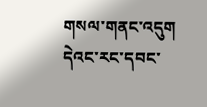གསལ་གནང་འདུག
དེའང་རང་དབང་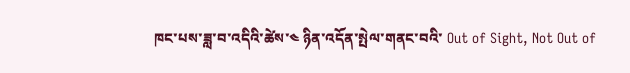ཁང་པས་ཟླ་བ་འདིའི་ཚེས་༤ ཉིན་འདོན་སྤེལ་གནང་བའི་ Out of Sight, Not Out of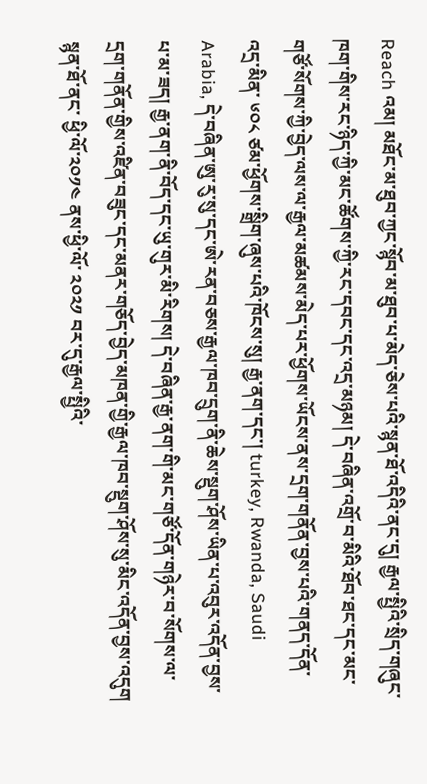Reach འམ། མཐོང་མ་ཐུབ་ཀྱང་སྙོབ་མ་ཐུབ་པ་མེད་ཅེས་པའི་སྙན་ཐོ་འདིའི་ནང་དུ། རྒྱལ་སྤྱིའི་སྲིད་གཞུང་ཁག་གིས་རང་ཉིད་ཀྱི་མང་ཚོགས་ཀྱི་རང་དབང་དང་འདྲ་མཉམ། དེ་བཞིན་འགྲོ་བ་མིའི་ཐོབ་ཐང་དང་མང་གཙོ་སོགས་ཀྱི་བྱེད་ལས་ལ་རྒྱལ་མཚམས་མེད་པར་ཕྱོགས་ཡོངས་ནས་དྲག་གནོན་བྱས་པའི་གནད་དོན་འདྲ་མིན་ ༦༠༨ ཙམ་ཕྱོགས་སྒྲིག་ཞུས་པའི་ཁོངས་སུ། རྒྱ་ནག་དང་། turkey, Rwanda, Saudi Arabia, དེ་བཞིན་ཨུ་རུ་སུ་དང་ཨེ་རན་བཅས་རྒྱལ་ཁབ་དྲུག་ནི་ཆེས་སྡུག་ཤོས་ཡིན་པ་འབུར་འདོན་བྱས་པ་མ་ཟད། རྒྱ་ནག་ནི་བོད་དང་ཡུ་གུར་མི་རིགས། དེ་བཞིན་རྒྱ་ནག་གི་མང་གཙོ་དོན་གཉེར་བ་སོགས་ལ་དྲག་གནོན་གྱིས་འཛིན་བཟུང་དང་མནར་གཅོད་བྱེད་མཁན་གྱི་རྒྱལ་ཁབ་སྡུག་ཤོས་སུ་མིང་འདོན་བྱས་འདུག
སྙན་ཐོ་ནང་ ཕྱི་ལོ་༢༠༡༤ ནས་ཕྱི་ལོ་ ༢༠༢༡ བར་དུ་རྒྱལ་སྤྱིའི་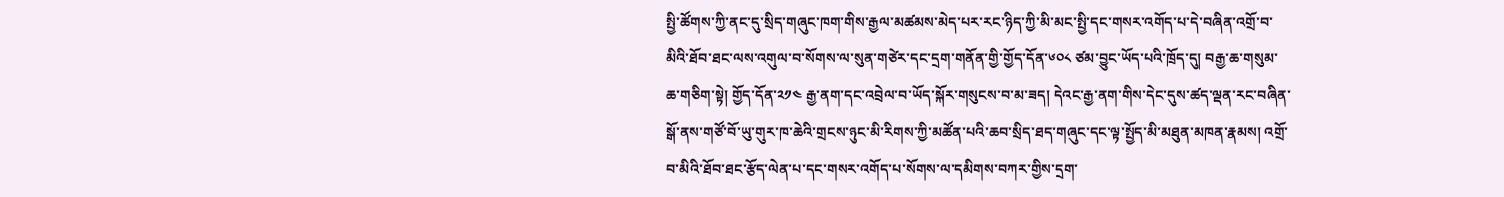སྤྱི་ཚོགས་ཀྱི་ནང་དུ་སྲིད་གཞུང་ཁག་གིས་རྒྱལ་མཚམས་མེད་པར་རང་ཉིད་ཀྱི་མི་མང་སྤྱི་དང་གསར་འགོད་པ་དེ་བཞིན་འགྲོ་བ་མིའི་ཐོབ་ཐང་ལས་འགུལ་བ་སོགས་ལ་སུན་གཙེར་དང་དྲག་གནོན་གྱི་གྱོད་དོན་༦༠༨ ཙམ་བྱུང་ཡོད་པའི་ཁྲོད་དུ། བརྒྱ་ཆ་གསུམ་ཆ་གཅིག་སྟེ། གྱོད་དོན་༢༡༤ རྒྱ་ནག་དང་འབྲེལ་བ་ཡོད་སྐོར་གསུངས་བ་མ་ཟད། དེའང་རྒྱ་ནག་གིས་དེང་དུས་ཚད་ལྡན་རང་བཞིན་སྒོ་ནས་གཙོ་བོ་ཡུ་གུར་ཁ་ཆེའི་གྲངས་ཉུང་མི་རིགས་ཀྱི་མཚོན་པའི་ཆབ་སྲིད་ཐད་གཞུང་དང་ལྟ་སྤྱོད་མི་མཐུན་མཁན་རྣམས། འགྲོ་བ་མིའི་ཐོབ་ཐང་རྩོད་ལེན་པ་དང་གསར་འགོད་པ་སོགས་ལ་དམིགས་བཀར་གྱིས་དྲག་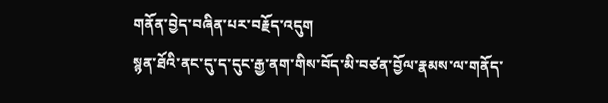གནོན་བྱེད་བཞིན་པར་བརྗོད་འདུག
སྙན་ཐོའི་ནང་དུ་ད་དུང་རྒྱ་ནག་གིས་བོད་མི་བཙན་བྱོལ་རྣམས་ལ་གནོད་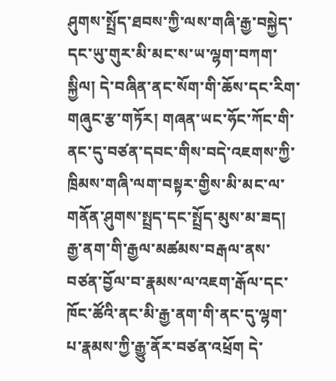ཤུགས་སྤྲོད་ཐབས་ཀྱི་ལས་གཞི་རྒྱ་བསྐྱེད་དང་ཡུ་གུར་མི་མང་ས་ཡ་ལྷག་བཀག་སྐྱིལ། དེ་བཞིན་ནང་སོག་གི་ཆོས་དང་རིག་གཞུང་རྩ་གཏོར། གཞན་ཡང་ཧོང་ཀོང་གི་ནང་དུ་བཙན་དབང་གིས་བདེ་འཇགས་ཀྱི་ཁྲིམས་གཞི་ལག་བསྟར་གྱིས་མི་མང་ལ་གནོན་ཤུགས་སྤྲད་དང་སྤྲོད་མུས་མ་ཟད། རྒྱ་ནག་གི་རྒྱལ་མཚམས་བརྒལ་ནས་བཙན་བྱོལ་བ་རྣམས་ལ་འཇག་རྒོལ་དང་ཁོང་ཚོའི་ནང་མི་རྒྱ་ནག་གི་ནང་དུ་ལྷག་པ་རྣམས་ཀྱི་རྒྱུ་ནོར་བཙན་འཕྲོག དེ་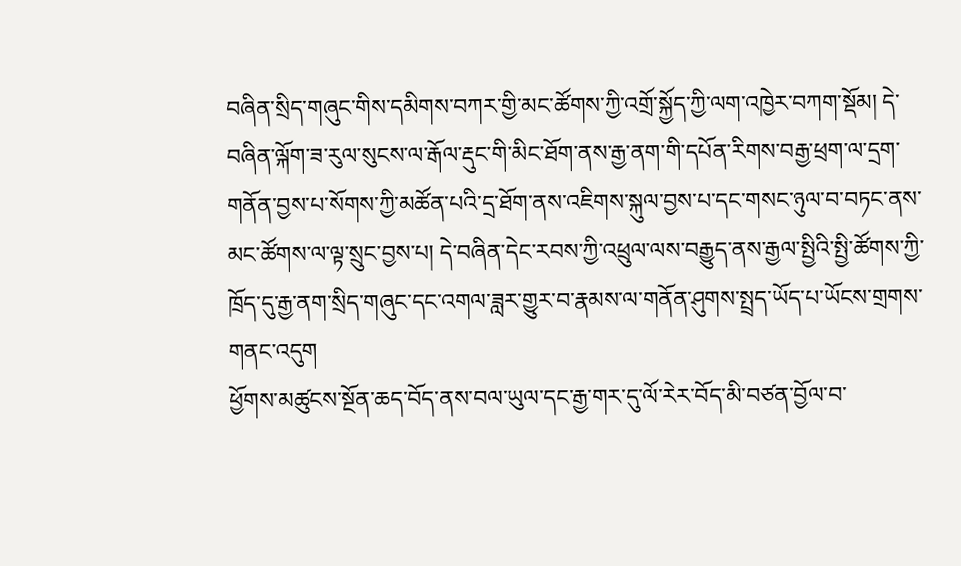བཞིན་སྲིད་གཞུང་གིས་དམིགས་བཀར་གྱི་མང་ཚོགས་ཀྱི་འགྲོ་སྐྱོད་ཀྱི་ལག་འཁྱེར་བཀག་སྡོམ། དེ་བཞིན་ལྐོག་ཟ་རུལ་སུངས་ལ་རྒོལ་རྡུང་གི་མིང་ཐོག་ནས་རྒྱ་ནག་གི་དཔོན་རིགས་བརྒྱ་ཕྲག་ལ་དྲག་གནོན་བྱས་པ་སོགས་ཀྱི་མཚོན་པའི་དྲ་ཐོག་ནས་འཇིགས་སྐུལ་བྱས་པ་དང་གསང་ཉུལ་བ་བཏང་ནས་མང་ཚོགས་ལ་ལྟ་སྲུང་བྱས་པ། དེ་བཞིན་དེང་རབས་ཀྱི་འཕྲུལ་ལས་བརྒྱུད་ནས་རྒྱལ་སྤྱིའི་སྤྱི་ཚོགས་ཀྱི་ཁྲོད་དུ་རྒྱ་ནག་སྲིད་གཞུང་དང་འགལ་ཟླར་གྱུར་བ་རྣམས་ལ་གནོན་ཤུགས་སྤྲད་ཡོད་པ་ཡོངས་གྲགས་གནང་འདུག
ཕྱོགས་མཚུངས་སྔོན་ཆད་བོད་ནས་བལ་ཡུལ་དང་རྒྱ་གར་དུ་ལོ་རེར་བོད་མི་བཙན་བྱོལ་བ་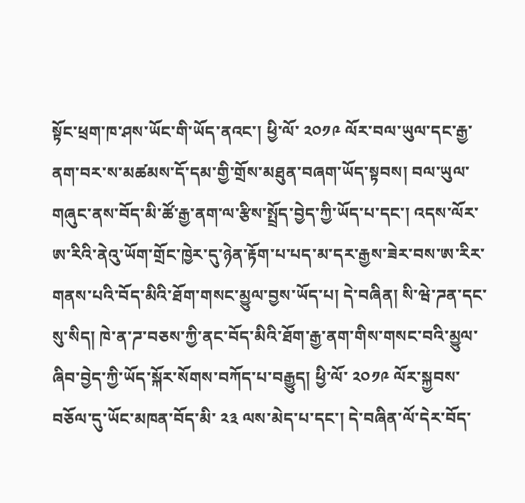སྟོང་ཕྲག་ཁ་ཤས་ཡོང་གི་ཡོད་ནའང་། ཕྱི་ལོ་ ༢༠༡༩ ལོར་བལ་ཡུལ་དང་རྒྱ་ནག་བར་ས་མཚམས་དོ་དམ་གྱི་གྲོས་མཐུན་བཞག་ཡོད་སྟབས། བལ་ཡུལ་གཞུང་ནས་བོད་མི་ཚོ་རྒྱ་ནག་ལ་རྩིས་སྤྲོད་བྱེད་ཀྱི་ཡོད་པ་དང་། འདས་ལོར་ཨ་རིའི་ནེའུ་ཡོག་གྲོང་ཁྱེར་དུ་ཉེན་རྟོག་པ་པད་མ་དར་རྒྱས་ཟེར་བས་ཨ་རིར་གནས་པའི་བོད་མིའི་ཐོག་གསང་མྱུལ་བྱས་ཡོད་པ། དེ་བཞིན། སི་ཝེ་ཌན་དང་སུ་སིད། ཁེ་ན་ཌ་བཅས་ཀྱི་ནང་བོད་མིའི་ཐོག་རྒྱ་ནག་གིས་གསང་བའི་མྱུལ་ཞིབ་བྱེད་ཀྱི་ཡོད་སྐོར་སོགས་བཀོད་པ་བརྒྱུད། ཕྱི་ལོ་ ༢༠༡༩ ལོར་སྐྱབས་བཅོལ་དུ་ཡོང་མཁན་བོད་མི་ ༢༣ ལས་མེད་པ་དང་། དེ་བཞིན་ལོ་དེར་བོད་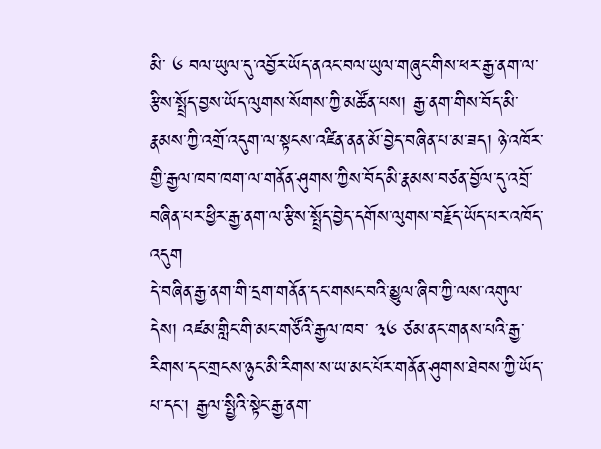མི་ ༦ བལ་ཡུལ་དུ་འབྱོར་ཡོད་ནའང་བལ་ཡུལ་གཞུང་གིས་ཕར་རྒྱ་ནག་ལ་རྩིས་སྤྲོད་བྱས་ཡོད་ལུགས་སོགས་ཀྱི་མཚོན་པས། རྒྱ་ནག་གིས་བོད་མི་རྣམས་ཀྱི་འགྲོ་འདུག་ལ་སྟངས་འཛིན་ནན་མོ་བྱེད་བཞིན་པ་མ་ཟད། ཉེ་འཁོར་གྱི་རྒྱལ་ཁབ་ཁག་ལ་གནོན་ཤུགས་ཀྱིས་བོད་མི་རྣམས་བཙན་བྱོལ་དུ་འབྲོ་བཞིན་པར་ཕྱིར་རྒྱ་ནག་ལ་རྩིས་སྤྲོད་བྱེད་དགོས་ལུགས་བརྗོད་ཡོད་པར་འཁོད་འདུག
དེ་བཞིན་རྒྱ་ནག་གི་དྲག་གནོན་དང་གསང་བའི་མྱུལ་ཞིབ་ཀྱི་ལས་འགུལ་དེས། འཛམ་གླིང་གི་མང་གཙོའི་རྒྱལ་ཁབ་ ༣༦ ཙམ་ནང་གནས་པའི་རྒྱ་རིགས་དང་གྲངས་ཉུང་མི་རིགས་ས་ཡ་མང་པོར་གནོན་ཤུགས་ཐེབས་ཀྱི་ཡོད་པ་དང་། རྒྱལ་སྤྱིའི་སྟེང་རྒྱ་ནག་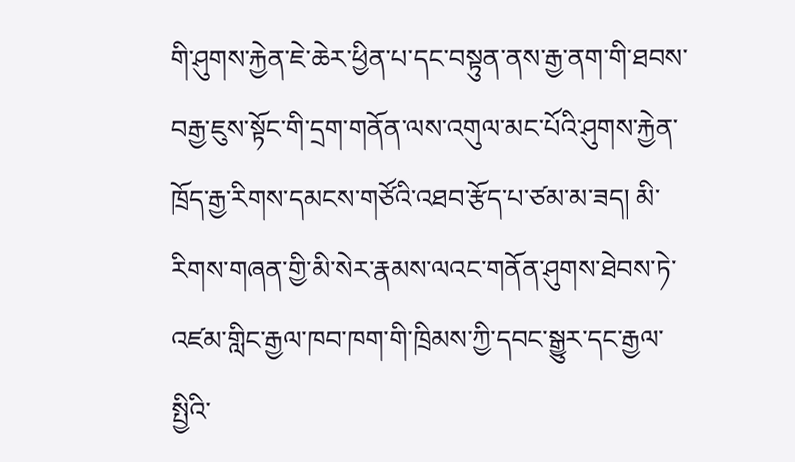གི་ཤུགས་རྐྱེན་ཇེ་ཆེར་ཕྱིན་པ་དང་བསྟུན་ནས་རྒྱ་ནག་གི་ཐབས་བརྒྱ་ཇུས་སྟོང་གི་དྲག་གནོན་ལས་འགུལ་མང་པོའི་ཤུགས་རྐྱེན་ཁྲོད་རྒྱ་རིགས་དམངས་གཙོའི་འཐབ་རྩོད་པ་ཙམ་མ་ཟད། མི་རིགས་གཞན་གྱི་མི་སེར་རྣམས་ལའང་གནོན་ཤུགས་ཐེབས་ཏེ་འཛམ་གླིང་རྒྱལ་ཁབ་ཁག་གི་ཁྲིམས་ཀྱི་དབང་སྒྱུར་དང་རྒྱལ་སྤྱིའི་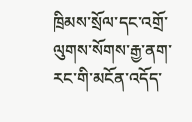ཁྲིམས་སྲོལ་དང་འགྲོ་ལུགས་སོགས་རྒྱ་ནག་རང་གི་མངོན་འདོད་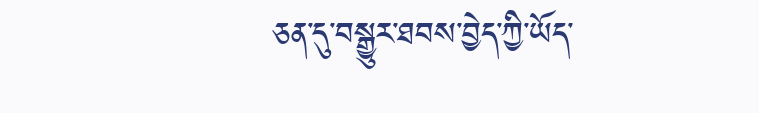ཅན་དུ་བསྒྱུར་ཐབས་བྱེད་ཀྱི་ཡོད་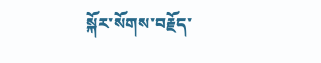སྐོར་སོགས་བརྗོད་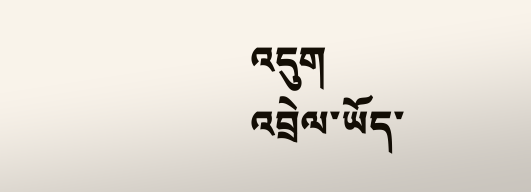འདུག
འབྲེལ་ཡོད་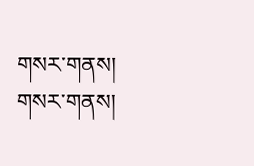གསར་གནས།
གསར་གནས།